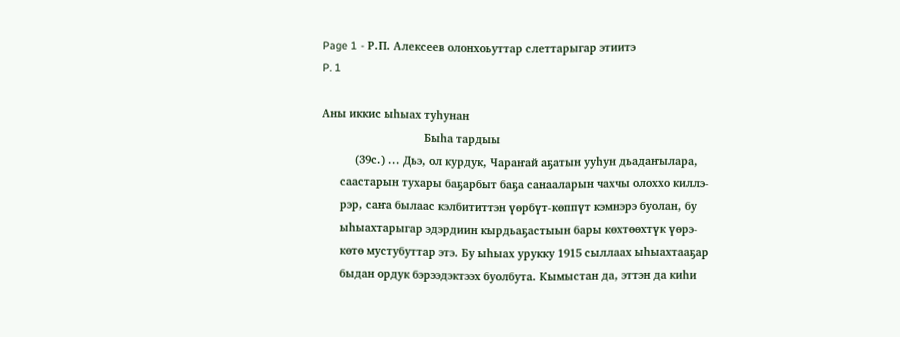Page 1 - Р.П. Алексеев олонхоьуттар слеттарыгар этиитэ
P. 1

Аны иккис ыһыах туһунан
                                  Быһа тардыы
           (39с.) ... Дьэ, ол курдук, Чараҥай аҕатын ууһун дьадаҥылара,
      саастарын тухары баҕарбыт баҕа санааларын чахчы олоххо киллэ-
      рэр, саҥа былаас кэлбититтэн үөрбүт-көппүт кэмнэрэ буолан, бу
      ыһыахтарыгар эдэрдиин кырдьаҕастыын бары көхтөөхтүк үөрэ-
      көтө мустубуттар этэ. Бу ыһыах урукку 1915 сыллаах ыһыахтааҕар
      быдан ордук бэрээдэктээх буолбута. Кымыстан да, эттэн да киһи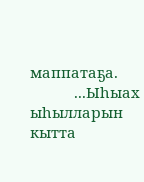маппатаҕа.
           ...Ыһыах ыһылларын кытта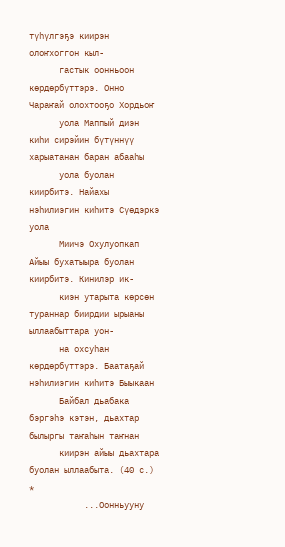түһүлгэҕэ киирэн олоҥхоггон кыл-
      гастык оонньоон көрдөрбүттэрэ. Онно Чараҥай олохтооҕо Хордьоҥ
      уола Маппый диэн киһи сирэйин бүтүннүү харыатанан баран абааһы
      уола буолан киирбитэ. Найахы нэһилиэгин киһитэ Сүөдэркэ уола
      Миичэ Охулуопкап Айыы бухатыыра буолан киирбитэ. Кинилэр ик-
      киэн утарыта көрсөн тураннар биирдии ырыаны ыллаабыттара уон-
      на охсуһан көрдөрбүттэрэ. Баатаҕай нэһилиэгин киһитэ Быыкаан
      Байбал дьабака бэргэһэ кэтэн, дьахтар былыргы таҥаһын таҥнан
      киирэн айыы дьахтара буолан ыллаабыта. (40 с.) *
           ...Оонньууну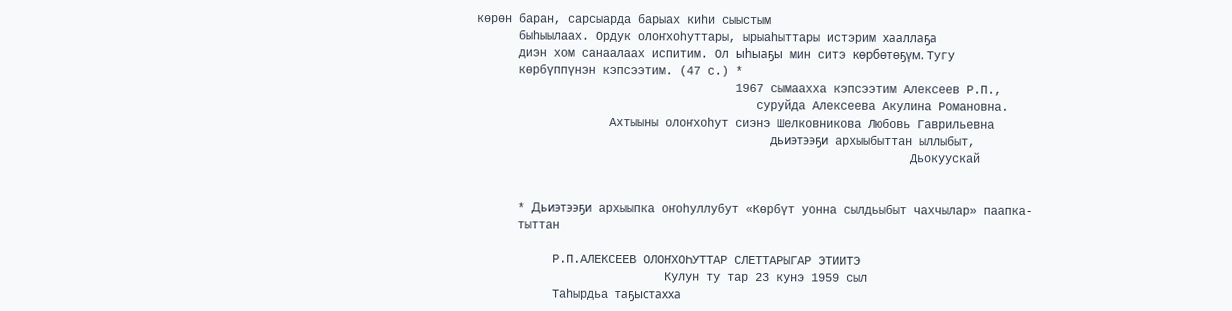көрөн баран, сарсыарда барыах киһи сыыстым
      быһыылаах. Ордук олоҥхоһуттары, ырыаһыттары истэрим хааллаҕа
      диэн хом санаалаах испитим. Ол ыһыаҕы мин ситэ көрбөтөҕүм. Тугу
      көрбүппүнэн кэпсээтим. (47 с.) *
                                     1967 сымаахха кэпсээтим Алексеев Р.П.,
                                        суруйда Алексеева Акулина Романовна.
                   Ахтыыны олоҥхоһут сиэнэ Шелковникова Любовь Гаврильевна
                                          дьиэтээҕи архыыбыттан ыллыбыт,
                                                              Дьокуускай


      * Дьиэтээҕи архыыпка оҥоһуллубут «Көрбүт уонна сылдьыбыт чахчылар» паапка-
      тыттан

           Р.П.АЛЕКСЕЕВ ОЛОҤХОҺУТТАР СЛЕТТАРЫГАР ЭТИИТЭ
                           Кулун ту тар 23 кунэ 1959 сыл
           Таһырдьа таҕыстахха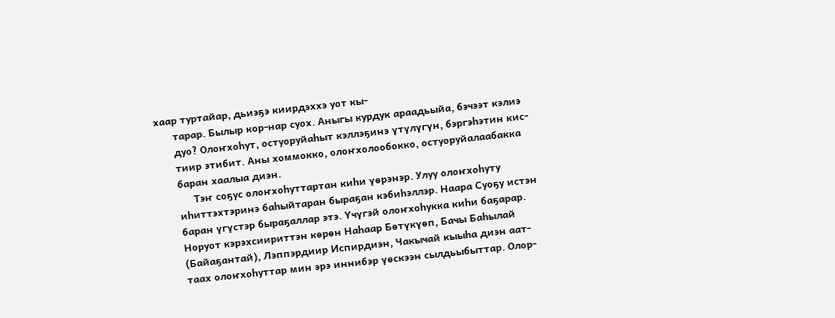хаар туртайар, дьиэҕэ киирдэххэ уот кы-
      тарар. Былыр кор-нар суох. Аныгы курдук араадьыйа, бэчээт кэлиэ
      дуо? Олоҥхоһут, остуоруйаһыт кэллэҕинэ үтүлүгүн, бэргэһэтин кис-
      тиир этибит. Аны хоммокко, олоҥхолообокко, остуоруйалаабакка
      баран хаалыа диэн.
           Тэҥ соҕус олоҥхоһуттартан киһи үөрэнэр. Улуу олоҥхоһуту
      иһиттэхтэринэ баһыйтаран быраҕан кэбиһэллэр. Наара Суоҕу истэн
      баран үгүстэр быраҕаллар этэ. Үчүгэй олоҥхоһукка киһи баҕарар.
      Норуот кэрэхсиириттэн көрөн Наһаар Бөтүкүөп, Бачы Баһылай
      (Байаҕантай), Лэппэрдиир Испирдиэн, Чакычай кыыһа диэн аат-
      таах олоҥхоһуттар мин эрэ иннибэр үөскээн сылдьыбыттар. Олор-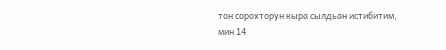тон сорохторун кыра сылдьан истибитим, мин 14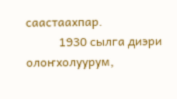саастаахпар.
           1930 сылга диэри олоҥхолуурум,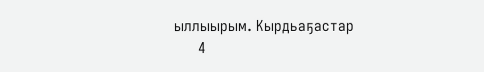ыллыырым. Кырдьаҕастар
      4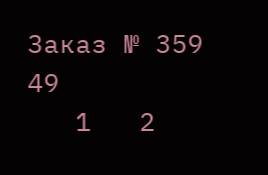Заказ № 359                                                   49
   1   2